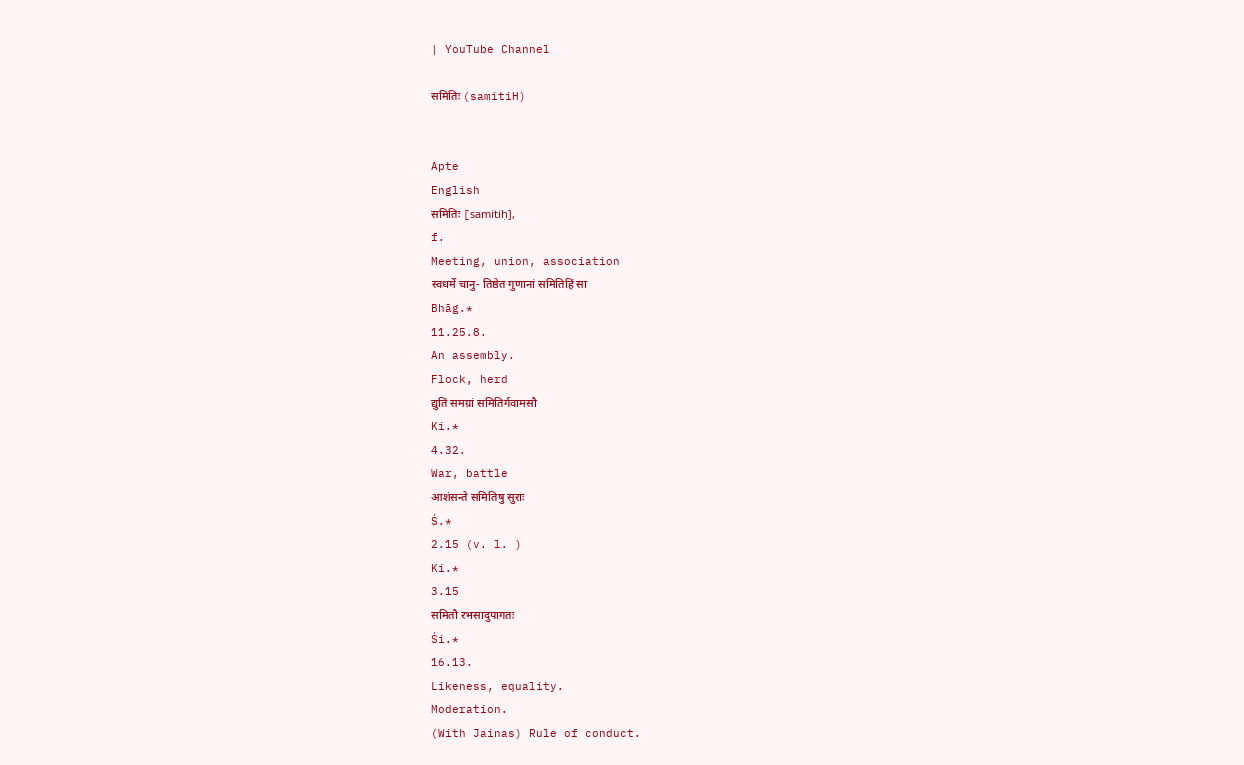| YouTube Channel

समितिः (samitiH)


Apte
English
समितिः [samitiḥ],
f.
Meeting, union, association
स्वधर्मे चानु- तिष्ठेत गुणानां समितिहिं सा
Bhāg.*
11.25.8.
An assembly.
Flock, herd
द्युतिं समग्रां समितिर्गवामसौ
Ki.*
4.32.
War, battle
आशंसन्ते समितिषु सुराः
Ś.*
2.15 (v. l. )
Ki.*
3.15
समितौ रभसादुपागतः
Śi.*
16.13.
Likeness, equality.
Moderation.
(With Jainas) Rule of conduct.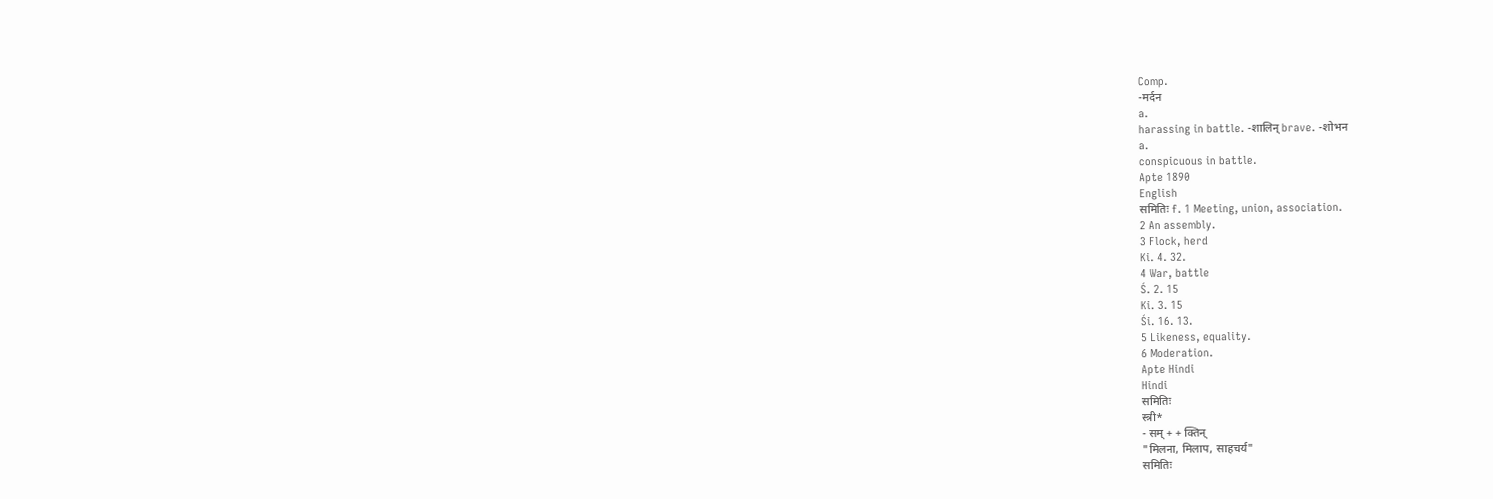Comp.
-मर्दन
a.
harassing in battle. -शालिन् brave. -शोभन
a.
conspicuous in battle.
Apte 1890
English
समितिः f. 1 Meeting, union, association.
2 An assembly.
3 Flock, herd
Ki. 4. 32.
4 War, battle
Ś. 2. 15
Ki. 3. 15
Śi. 16. 13.
5 Likeness, equality.
6 Moderation.
Apte Hindi
Hindi
समितिः
स्त्री*
- सम् + + क्तिन्
"मिलना, मिलाप, साहचर्य"
समितिः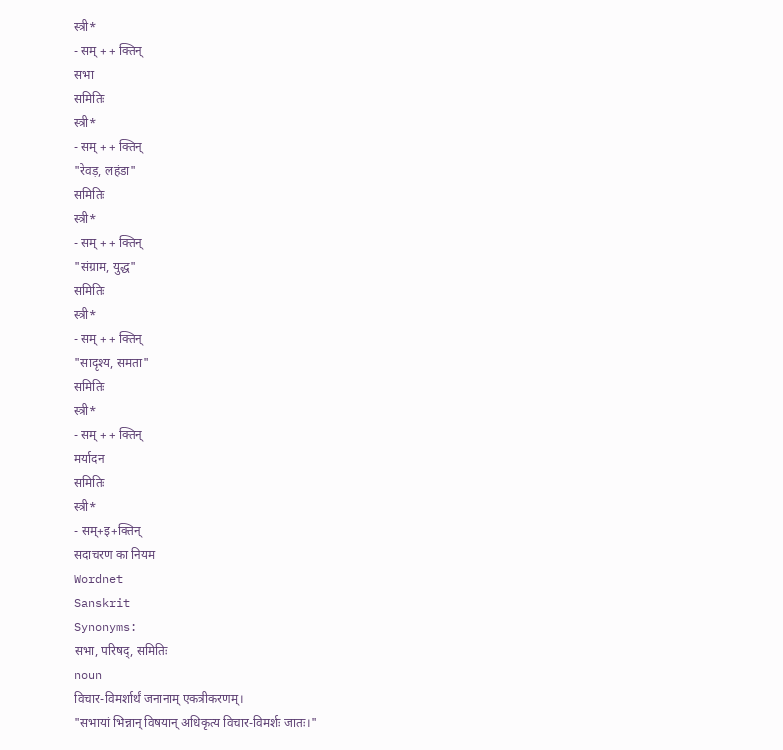स्त्री*
- सम् + + क्तिन्
सभा
समितिः
स्त्री*
- सम् + + क्तिन्
"रेवड़, लहंडा"
समितिः
स्त्री*
- सम् + + क्तिन्
"संग्राम, युद्ध"
समितिः
स्त्री*
- सम् + + क्तिन्
"सादृश्य, समता"
समितिः
स्त्री*
- सम् + + क्तिन्
मर्यादन
समितिः
स्त्री*
- सम्+इ+क्तिन्
सदाचरण का नियम
Wordnet
Sanskrit
Synonyms:
सभा, परिषद्, समितिः
noun
विचार-विमर्शार्थं जनानाम् एकत्रीकरणम्।
"सभायां भिन्नान् विषयान् अधिकृत्य विचार-विमर्शः जातः।"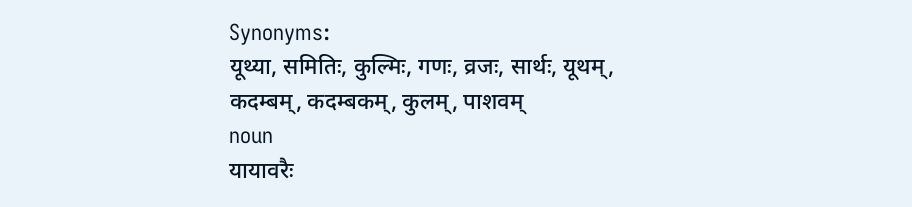Synonyms:
यूथ्या, समितिः, कुल्मिः, गणः, व्रजः, सार्थः, यूथम्, कदम्बम्, कदम्बकम्, कुलम्, पाशवम्
noun
यायावरैः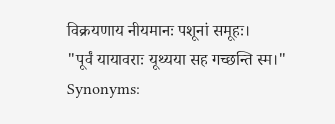विक्रयणाय नीयमानः पशूनां समूहः।
"पूर्वं यायावराः यूथ्यया सह गच्छन्ति स्म।"
Synonyms: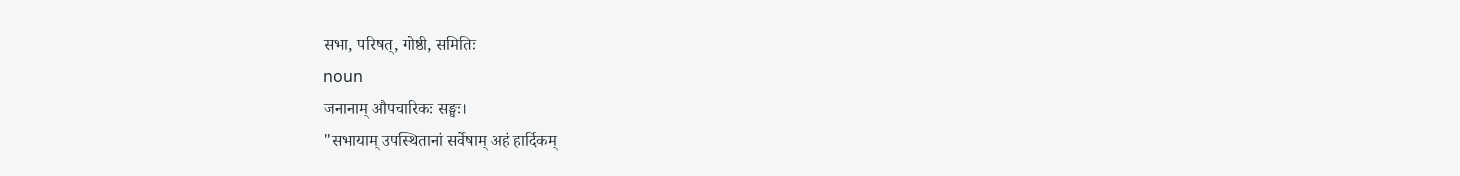सभा, परिषत्, गोष्ठी, समितिः
noun
जनानाम् औपचारिकः सङ्घः।
"सभायाम् उपस्थितानां सर्वेषाम् अहं हार्दिकम्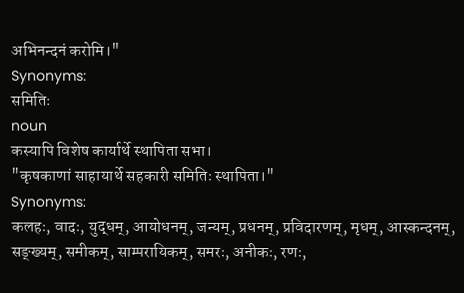अभिनन्दनं करोमि।"
Synonyms:
समितिः
noun
कस्यापि विशेष कार्यार्थे स्थापिता सभा।
"कृषकाणां साहायार्थे सहकारी समितिः स्थापिता।"
Synonyms:
कलहः, वादः, युद्धम्, आयोधनम्, जन्यम्, प्रधनम्, प्रविदारणम्, मृधम्, आस्कन्दनम्, सङ्ख्यम्, समीकम्, साम्परायिकम्, समरः, अनीकः, रणः,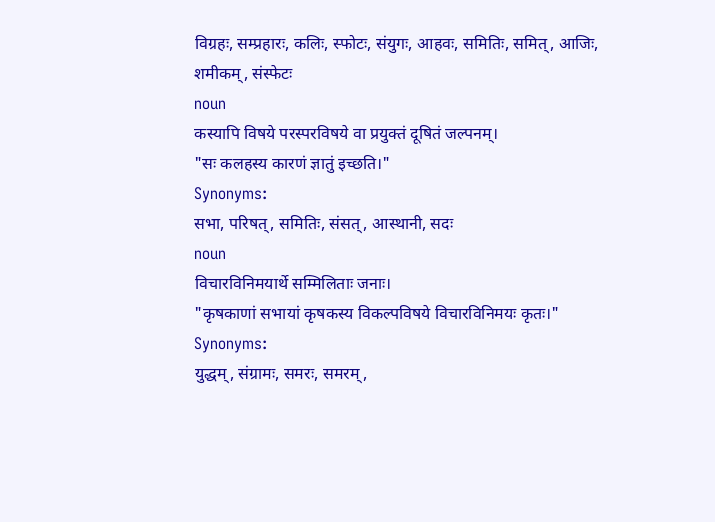विग्रहः, सम्प्रहारः, कलिः, स्फोटः, संयुगः, आहवः, समितिः, समित्, आजिः, शमीकम्, संस्फेटः
noun
कस्यापि विषये परस्परविषये वा प्रयुक्तं दूषितं जल्पनम्।
"सः कलहस्य कारणं ज्ञातुं इच्छति।"
Synonyms:
सभा, परिषत्, समितिः, संसत्, आस्थानी, सदः
noun
विचारविनिमयार्थे सम्मिलिताः जनाः।
"कृषकाणां सभायां कृषकस्य विकल्पविषये विचारविनिमयः कृतः।"
Synonyms:
युद्धम्, संग्रामः, समरः, समरम्,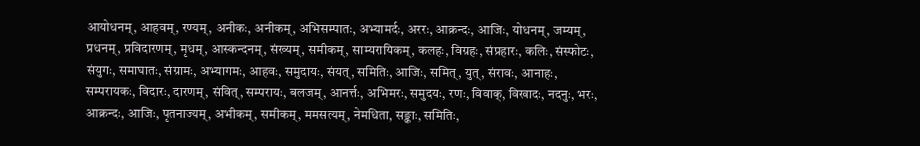आयोधनम्, आहवम्, रण्यम्, अनीकः, अनीकम्, अभिसम्पातः, अभ्यामर्दः, अररः, आक्रन्दः, आजिः, योधनम्, जम्यम्, प्रधनम्, प्रविदारणम्, मृधम्, आस्कन्दनम्, संख्यम्, समीकम्, साम्यरायिकम्, कलहः, विग्रहः, संप्रहारः, कलिः, संस्फोटः, संयुगः, समाघातः, संग्रामः, अभ्यागमः, आहवः, समुदायः, संयत्, समितिः, आजिः, समित्, युत्, संरावः, आनाहः, सम्परायकः, विदारः, दारणम्, संवित्, सम्परायः, बलजम्, आनर्त्तः, अभिमरः, समुदयः, रणः, विवाक्, विखादः, नदनुः, भरः, आक्रन्दः, आजिः, पृतनाज्यम्, अभीकम्, समीकम्, ममसत्यम्, नेमधिता, सङ्काः, समितिः,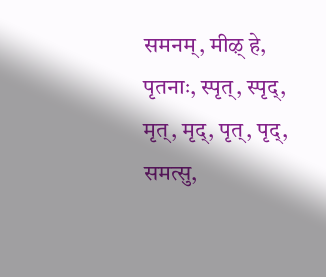समनम्, मीऴ् हे, पृतनाः, स्पृत्, स्पृद्, मृत्, मृद्, पृत्, पृद्, समत्सु,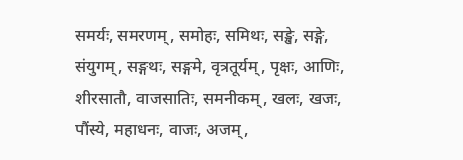समर्यः, समरणम्, समोहः, समिथः, सङ्खे, सङ्गे, संयुगम्, सङ्गथः, सङ्गमे, वृत्रतूर्यम्, पृक्षः, आणिः, शीरसातौ, वाजसातिः, समनीकम्, खलः, खजः, पौंस्ये, महाधनः, वाजः, अजम्,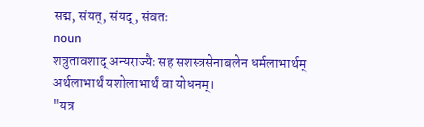सद्म, संयत्, संयद्, संवतः
noun
शत्रुतावशाद् अन्यराज्यैः सह सशस्त्रसेनाबलेन धर्मलाभार्थम् अर्थलाभार्थं यशोलाभार्थं वा योधनम्।
"यत्र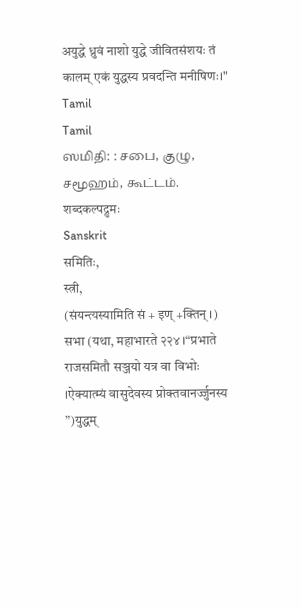अयुद्धे ध्रुवं नाशो युद्धे जीवितसंशयः तं कालम् एकं युद्धस्य प्रवदन्ति मनीषिणः।"
Tamil
Tamil
ஸமிதி: : சபை, குழு, சமூஹம், கூட்டம்.
शब्दकल्पद्रुमः
Sanskrit
समितिः,
स्त्री,
(संयन्त्यस्यामिति सं + इण् +क्तिन् ।) सभा (यथा, महाभारते २२४ ।“प्रभाते राजसमितौ सञ्जयो यत्र वा विभोः ।ऐक्यात्म्यं वासुदेवस्य प्रोक्तवानर्ज्जुनस्य
”)युद्धम्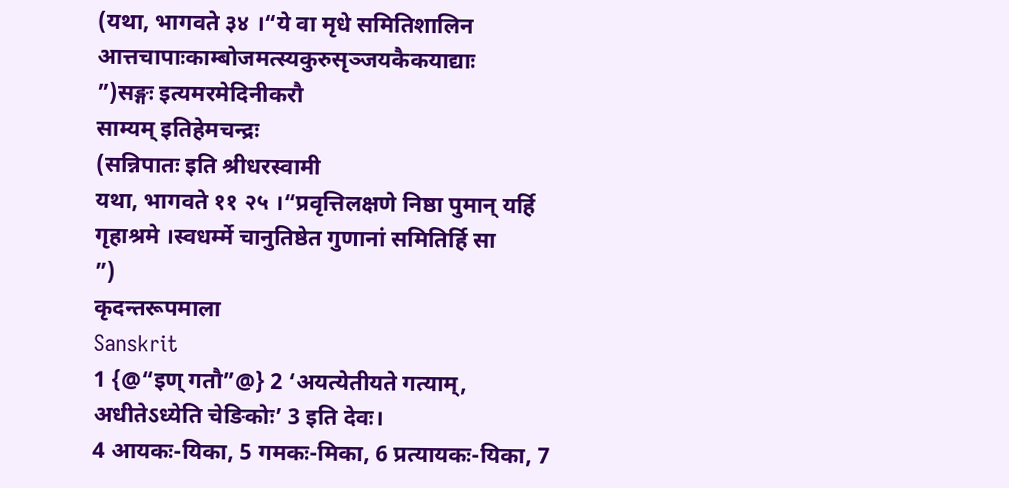(यथा, भागवते ३४ ।“ये वा मृधे समितिशालिन आत्तचापाःकाम्बोजमत्स्यकुरुसृञ्जयकैकयाद्याः
”)सङ्गः इत्यमरमेदिनीकरौ
साम्यम् इतिहेमचन्द्रः
(सन्निपातः इति श्रीधरस्वामी
यथा, भागवते ११ २५ ।“प्रवृत्तिलक्षणे निष्ठा पुमान् यर्हि गृहाश्रमे ।स्वधर्म्मे चानुतिष्ठेत गुणानां समितिर्हि सा
”)
कृदन्तरूपमाला
Sanskrit
1 {@“इण् गतौ”@} 2 ‘अयत्येतीयते गत्याम्, अधीतेऽध्येति चेङिकोः’ 3 इति देवः।
4 आयकः-यिका, 5 गमकः-मिका, 6 प्रत्यायकः-यिका, 7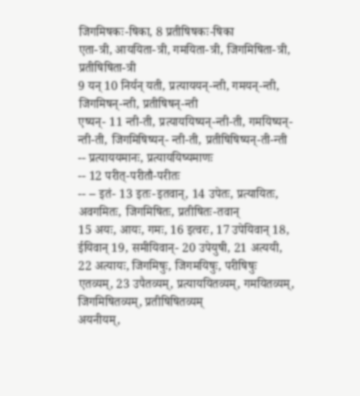जिगमिषकः-षिका, 8 प्रतीषिषकः-षिका
एता-त्री, आययिता-त्री, गमयिता-त्री, जिगमिषिता-त्री, प्रतीषिषिता-त्री
9 यन् 10 निर्यन् यती, प्रत्याययन्-न्ती, गमयन्-न्ती, जिगमिषन्-न्ती, प्रतीषिषन्-न्ती
एष्यन्- 11 न्ती-ती, प्रत्याययिष्यन्-न्ती-ती, गमयिष्यन्-न्ती-ती, जिगमिषिष्यन्- न्ती-ती, प्रतीषिषिष्यन्-ती-न्ती
-- प्रत्याययमानः, प्रत्याययिष्यमाणः
-- 12 परीत्-परीतौ-परीतः
-- -- इतं- 13 इतः-इतवान्, 14 उपेतः, प्रत्यायितः, अवगमितः, जिगमिषितः, प्रतीषितः-तवान्
15 अयः, आयः, गमः, 16 इत्वरः, 17 उपेयिवान् 18, ईयिवान् 19, समीयिवान्- 20 उपेयुषी, 21 अत्ययी, 22 अत्यायः, जिगमिषुः, जिगमयिषुः, परीषिषुः
एतव्यम्, 23 उपैतव्यम्, प्रत्याययितव्यम्, गमयितव्यम्, जिगमिषितव्यम्, प्रतीषिषितव्यम्
अयनीयम्,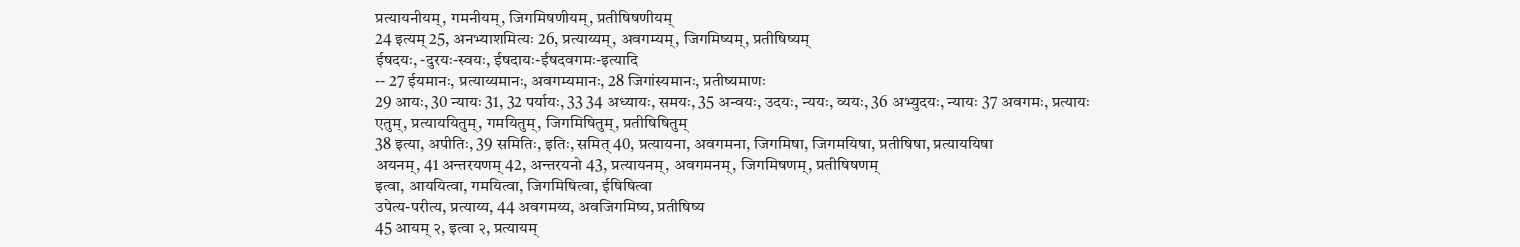प्रत्यायनीयम्, गमनीयम्, जिगमिषणीयम्, प्रतीषिषणीयम्
24 इत्यम् 25, अनभ्याशमित्यः 26, प्रत्याय्यम्, अवगम्यम्, जिगमिष्यम्, प्रतीषिष्यम्
ईषदयः, -दुरयः-स्वयः, ईषदायः-ईषदवगमः-इत्यादि
-- 27 ईयमानः, प्रत्याय्यमानः, अवगम्यमानः, 28 जिगांस्यमानः, प्रतीष्यमाणः
29 आयः, 30 न्यायः 31, 32 पर्यायः, 33 34 अध्यायः, समयः, 35 अन्वयः, उदयः, न्ययः, व्ययः, 36 अभ्युदयः, न्यायः 37 अवगमः, प्रत्यायः
एतुम्, प्रत्याययितुम्, गमयितुम्, जिगमिषितुम्, प्रतीषिषितुम्
38 इत्या, अपीतिः, 39 समितिः, इतिः, समित् 40, प्रत्यायना, अवगमना, जिगमिषा, जिगमयिषा, प्रतीषिषा, प्रत्याययिषा
अयनम्, 41 अन्तरयणम् 42, अन्तरयनो 43, प्रत्यायनम्, अवगमनम्, जिगमिषणम्, प्रतीषिषणम्
इत्वा, आययित्वा, गमयित्वा, जिगमिषित्वा, ईषिषित्वा
उपेत्य-परीत्य, प्रत्याय्य, 44 अवगमय्य, अवजिगमिष्य, प्रतीषिष्य
45 आयम् २, इत्वा २, प्रत्यायम्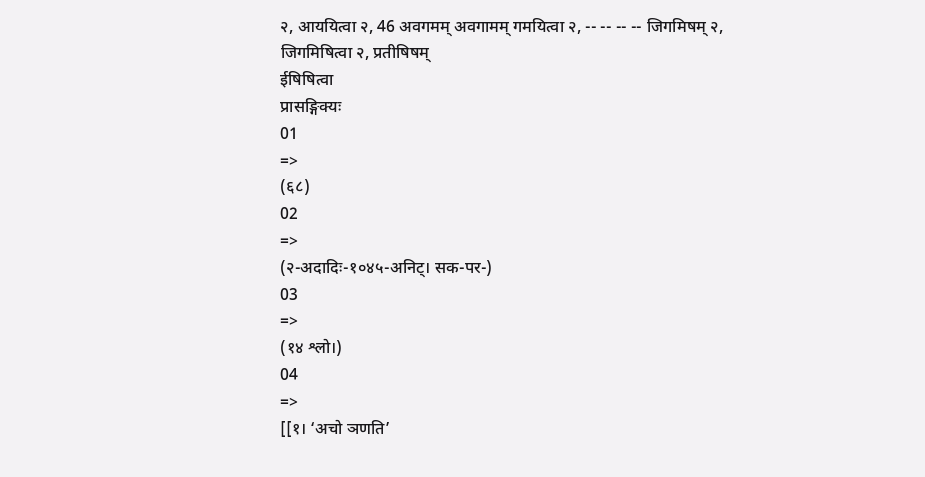२, आययित्वा २, 46 अवगमम् अवगामम् गमयित्वा २, -- -- -- -- जिगमिषम् २, जिगमिषित्वा २, प्रतीषिषम्
ईषिषित्वा
प्रासङ्गिक्यः
01
=>
(६८)
02
=>
(२-अदादिः-१०४५-अनिट्। सक-पर-)
03
=>
(१४ श्लो।)
04
=>
[[१। ‘अचो ञणति’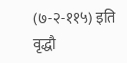(७-२-११५) इति वृद्धौ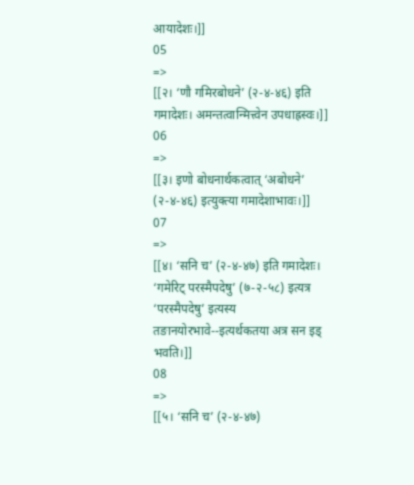आयादेशः।]]
05
=>
[[२। ‘णौ गमिरबोधने’ (२-४-४६) इति गमादेशः। अमन्तत्वान्मित्त्वेन उपधाह्रस्वः।]]
06
=>
[[३। इणो बोधनार्थकत्वात् ‘अबोधने’ (२-४-४६) इत्युक्त्या गमादेशाभावः।]]
07
=>
[[४। ‘सनि च’ (२-४-४७) इति गमादेशः। ‘गमेरिट् परस्मैपदेषु’ (७-२-५८) इत्यत्र ‘परस्मैपदेषु’ इत्यस्य तङानयोरभावे--इत्यर्थकतया अत्र सन इड् भवति।]]
08
=>
[[५। ‘सनि च’ (२-४-४७)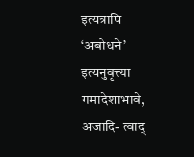इत्यत्रापि ‘अबोधने’ इत्यनुवृत्त्या गमादेशाभावे, अजादि- त्वाद्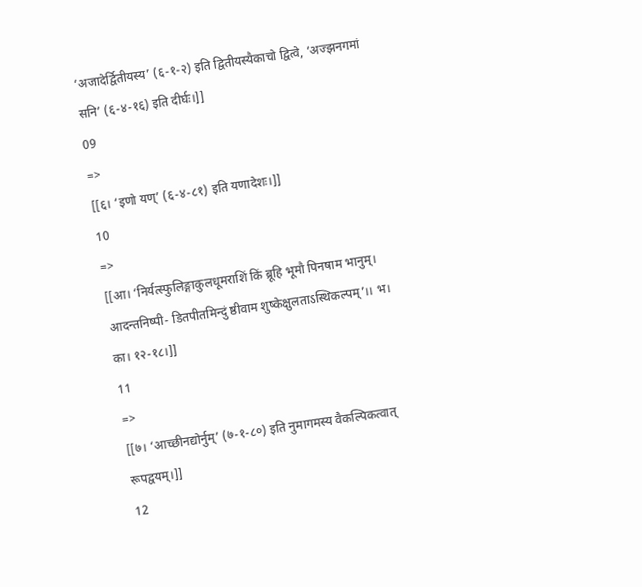‘अजादेर्द्वितीयस्य’ (६-१-२) इति द्वितीयस्यैकाचो द्वित्वे, ‘अज्झनगमां सनि’ (६-४-१६) इति दीर्घः।]]
09
=>
[[६। ‘इणो यण्’ (६-४-८१) इति यणादेशः।]]
10
=>
[[आ। ‘निर्यत्स्फुलिङ्गाकुलधूमराशिं किं ब्रूहि भूमौ पिनषाम भानुम्। आदन्तनिष्पी- डितपीतमिन्दुं ष्ठीवाम शुष्केक्षुलताऽस्थिकल्पम्’।। भ। का। १२-१८।]]
11
=>
[[७। ‘आच्छीनद्योर्नुम्’ (७-१-८०) इति नुमागमस्य वैकल्पिकत्वात् रूपद्वयम्।]]
12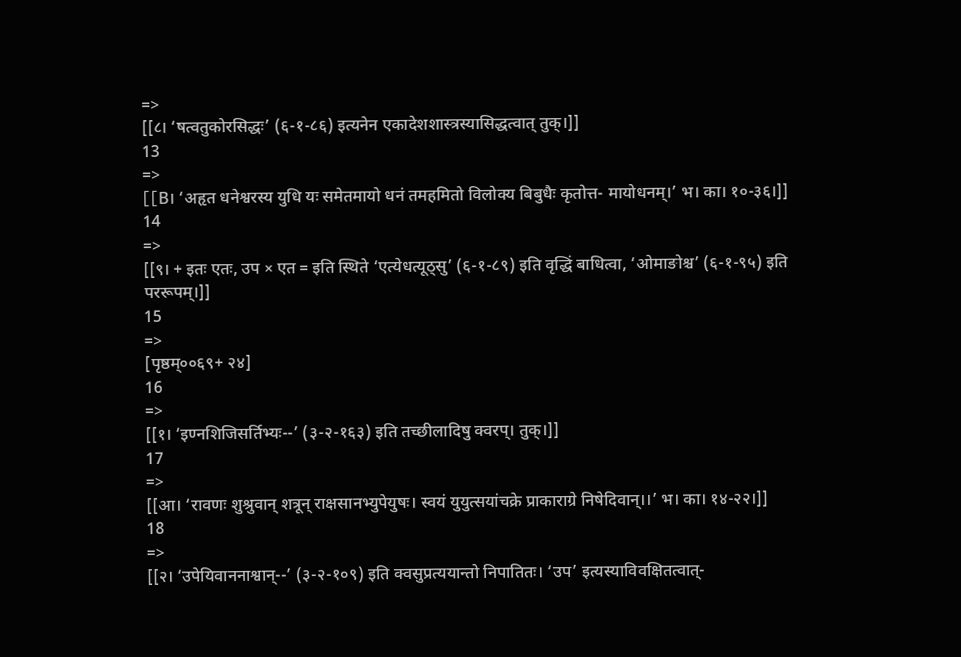=>
[[८। ‘षत्वतुकोरसिद्धः’ (६-१-८६) इत्यनेन एकादेशशास्त्रस्यासिद्धत्वात् तुक्।]]
13
=>
[[B। ‘अहृत धनेश्वरस्य युधि यः समेतमायो धनं तमहमितो विलोक्य बिबुधैः कृतोत्त- मायोधनम्।’ भ। का। १०-३६।]]
14
=>
[[९। + इतः एतः, उप × एत = इति स्थिते ‘एत्येधत्यूठ्सु’ (६-१-८९) इति वृद्धिं बाधित्वा, ‘ओमाङोश्च’ (६-१-९५) इति पररूपम्।]]
15
=>
[पृष्ठम्००६९+ २४]
16
=>
[[१। ‘इण्नशिजिसर्तिभ्यः--’ (३-२-१६३) इति तच्छीलादिषु क्वरप्। तुक्।]]
17
=>
[[आ। ‘रावणः शुश्रुवान् शत्रून् राक्षसानभ्युपेयुषः। स्वयं युयुत्सयांचक्रे प्राकाराग्रे निषेदिवान्।।’ भ। का। १४-२२।]]
18
=>
[[२। ‘उपेयिवाननाश्वान्--’ (३-२-१०९) इति क्वसुप्रत्ययान्तो निपातितः। ‘उप’ इत्यस्याविवक्षितत्वात्-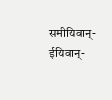समीयिवान्-ईयिवान्-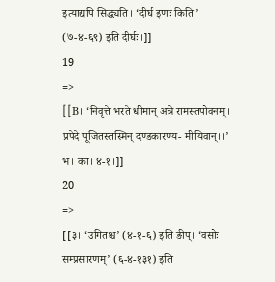इत्याद्यपि सिद्ध्यति। ‘दीर्घ इणः किति’ (७-४-६९) इति दीर्घः।]]
19
=>
[[B। ‘निवृत्ते भरते धीमान् अत्रे रामस्तपोवनम्। प्रपेदे पूजितस्तस्मिन् दण्डकारण्य- मीयिवान्।।’ भ। का। ४-१।]]
20
=>
[[३। ‘उगितश्च’ (४-१-६) इति ङीप्। ‘वसोः सम्प्रसारणम्’ (६-४-१३१) इति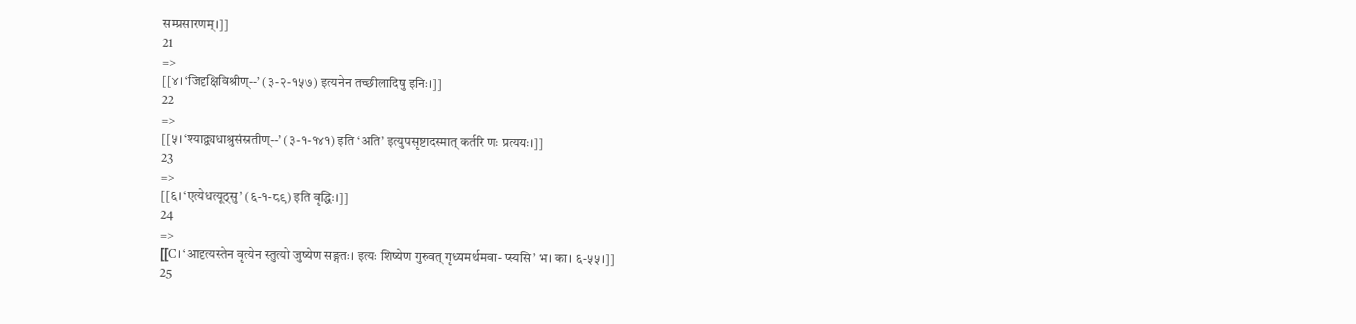सम्प्रसारणम्।]]
21
=>
[[४। ‘जिदृक्षिविश्रीण्--’ (३-२-१५७) इत्यनेन तच्छीलादिषु इनिः।]]
22
=>
[[५। ‘श्याद्व्यधाश्रुसंस्रतीण्--’ (३-१-१४१) इति ‘अति’ इत्युपसृष्टादस्मात् कर्तरि णः प्रत्ययः।]]
23
=>
[[६। ‘एत्येधत्यूठ्सु’ (६-१-८९) इति वृद्धिः।]]
24
=>
[[C। ‘आदृत्यस्तेन वृत्येन स्तुत्यो जुष्येण सङ्गतः। इत्यः शिष्येण गुरुवत् गृध्यमर्थमवा- प्स्यसि’ भ। का। ६-५५।]]
25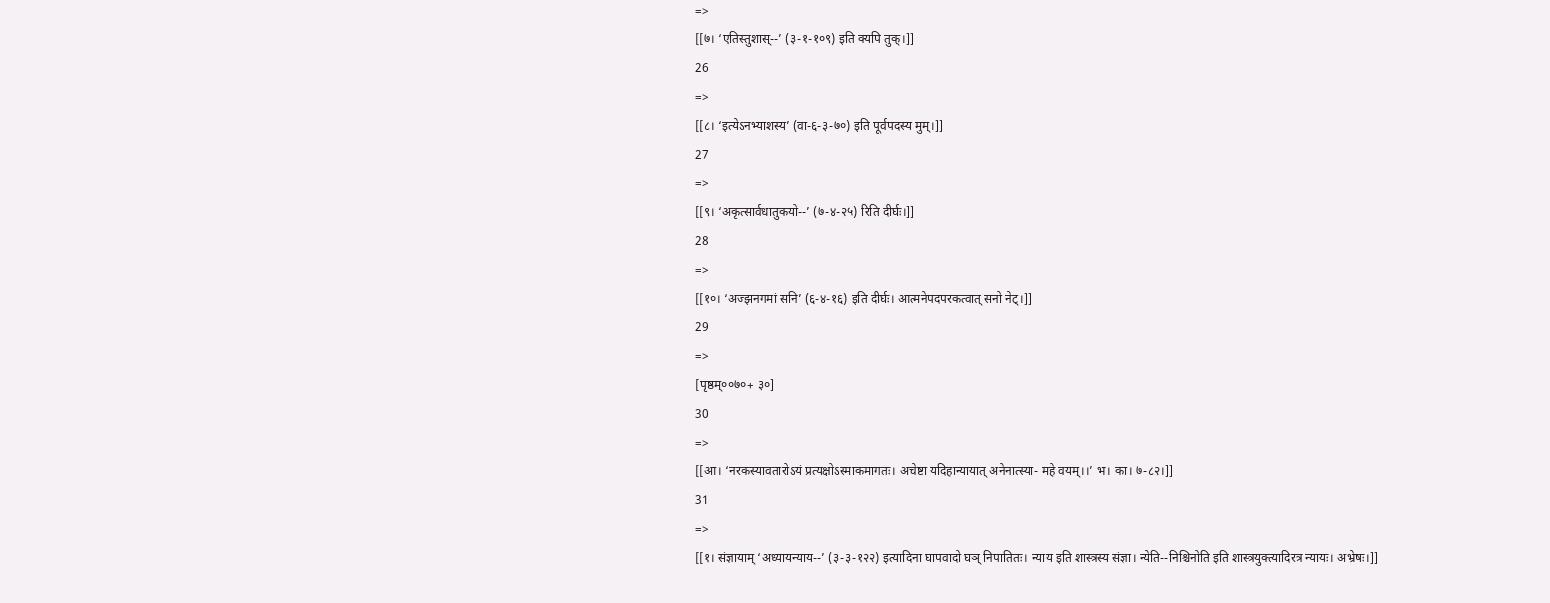=>
[[७। ‘एतिस्तुशास्--’ (३-१-१०९) इति क्यपि तुक्।]]
26
=>
[[८। ‘इत्येऽनभ्याशस्य’ (वा-६-३-७०) इति पूर्वपदस्य मुम्।]]
27
=>
[[९। ‘अकृत्सार्वधातुकयो--’ (७-४-२५) रिति दीर्घः।]]
28
=>
[[१०। ‘अज्झनगमां सनि’ (६-४-१६) इति दीर्घः। आत्मनेपदपरकत्वात् सनो नेट्।]]
29
=>
[पृष्ठम्००७०+ ३०]
30
=>
[[आ। ‘नरकस्यावतारोऽयं प्रत्यक्षोऽस्माकमागतः। अचेष्टा यदिहान्यायात् अनेनात्स्या- महे वयम्।।’ भ। का। ७-८२।]]
31
=>
[[१। संज्ञायाम् ‘अध्यायन्याय--’ (३-३-१२२) इत्यादिना घापवादो घञ् निपातितः। न्याय इति शास्त्रस्य संज्ञा। न्येति--निश्चिनोति इति शास्त्रयुक्त्यादिरत्र न्यायः। अभ्रेषः।]]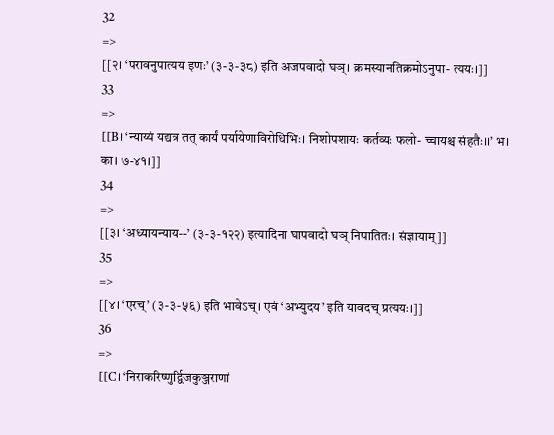32
=>
[[२। ‘परावनुपात्यय इणः’ (३-३-३८) इति अजपवादो घञ्। क्रमस्यानतिक्रमोऽनुपा- त्ययः।]]
33
=>
[[B। ‘न्याय्यं यद्यत्र तत् कार्यं पर्यायेणाविरोधिभिः। निशोपशायः कर्तव्यः फलो- च्चायश्च संहतैः।।’ भ। का। ७-४१।]]
34
=>
[[३। ‘अध्यायन्याय--’ (३-३-१२२) इत्यादिना घापवादो घञ् निपातितः। संज्ञायाम्]]
35
=>
[[४। ‘एरच्’ (३-३-५६) इति भावेऽच्। एवं ‘अभ्युदय’ इति यावदच् प्रत्ययः।]]
36
=>
[[C। ‘निराकरिष्णुर्द्विजकुञ्जराणां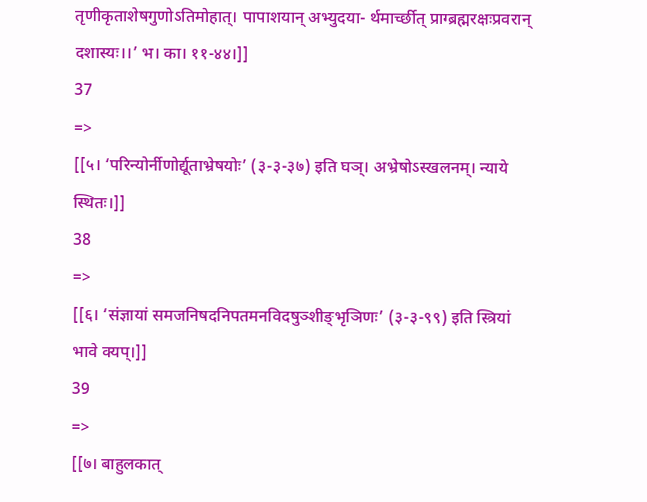तृणीकृताशेषगुणोऽतिमोहात्। पापाशयान् अभ्युदया- र्थमार्च्छीत् प्राग्ब्रह्मरक्षःप्रवरान् दशास्यः।।’ भ। का। ११-४४।]]
37
=>
[[५। ‘परिन्योर्नीणोर्द्यूताभ्रेषयोः’ (३-३-३७) इति घञ्। अभ्रेषोऽस्खलनम्। न्याये स्थितः।]]
38
=>
[[६। ‘संज्ञायां समजनिषदनिपतमनविदषुञ्शीङ्भृञिणः’ (३-३-९९) इति स्त्रियां भावे क्यप्।]]
39
=>
[[७। बाहुलकात्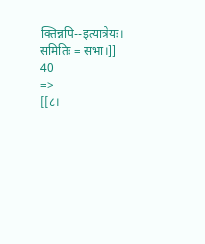क्तिन्नपि--इत्यात्रेयः। समितिः = सभा।]]
40
=>
[[८।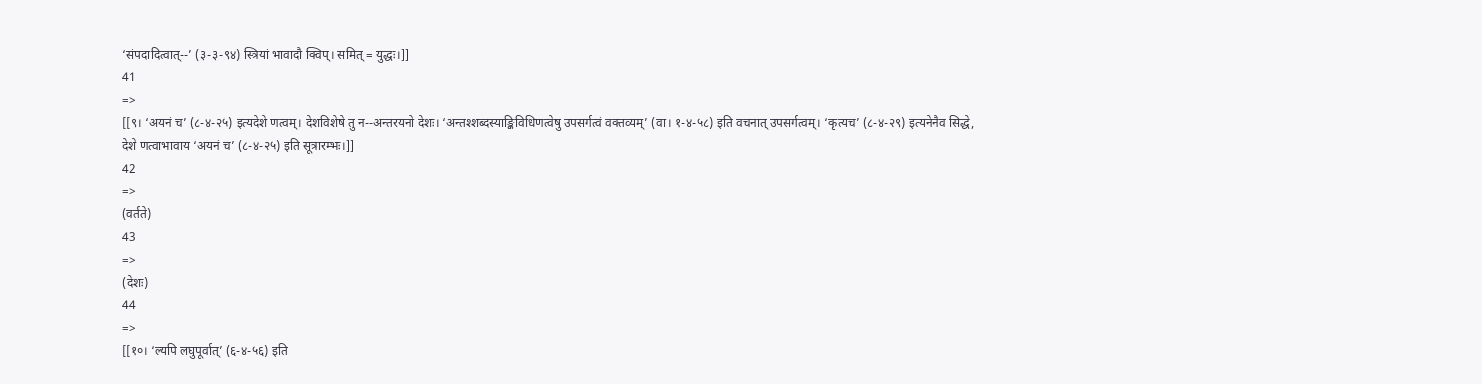‘संपदादित्वात्--’ (३-३-९४) स्त्रियां भावादौ क्विप्। समित् = युद्धः।]]
41
=>
[[९। ‘अयनं च’ (८-४-२५) इत्यदेशे णत्वम्। देशविशेषे तु न--अन्तरयनो देशः। ‘अन्तश्शब्दस्याङ्किविधिणत्वेषु उपसर्गत्वं वक्तव्यम्’ (वा। १-४-५८) इति वचनात् उपसर्गत्वम्। ‘कृत्यच’ (८-४-२९) इत्यनेनैव सिद्धे, देशे णत्वाभावाय ‘अयनं च’ (८-४-२५) इति सूत्रारम्भः।]]
42
=>
(वर्तते)
43
=>
(देशः)
44
=>
[[१०। ‘ल्यपि लघुपूर्वात्’ (६-४-५६) इति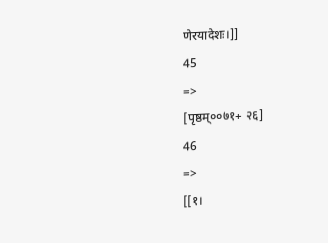णेरयादेशः।]]
45
=>
[पृष्ठम्००७१+ २६]
46
=>
[[१।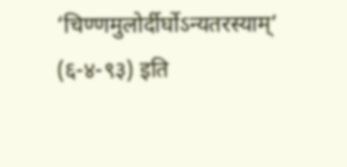‘चिण्णमुलोर्दीर्घोऽन्यतरस्याम्’ (६-४-९३) इति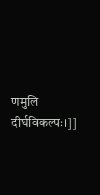णमुलि दीर्घविकल्पः।]]